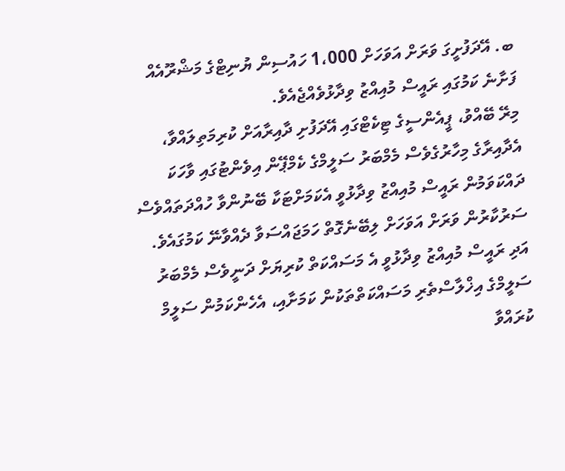ބ. އޭދަފުށީގަ ވަރަށް އަވަހަށް 1،000 ހައުސިން ޔުނިޓްގެ މަޝްރޫއެއް ފަށާނެ ކަމުގައި ރައީސް މުއިއްޒު ވިދާޅުވެއްޖެއެވެ.
މިރޭ ބޭއްވު، ޕީއެންސީގެ ޓިކެޓްގައި އޭދަފުށި ދާއިރާއަށް ކުރިމަތިލައްވާ، އެދާއިރާގެ މިހާރުގެވެސް މެމްބަރު ސަލީމްގެ ކެމްޕޭން އިވެންޓުގައި ވާހަކަ ދައްކަވަމުން ރައީސް މުއިއްޒު ވިދާޅުވީ އެކަމަށްޓަކާ ބޭނުންވާ ހުއްދަތައްވެސް ސަރުކާރުން ވަރަށް އަވަހަށް ލިބޭނެގޮތް ހަމަޖައްސަވާ ދެއްވާނޭ ކަމުގައެވެ.
އަދި ރައީސް މުއިއްޒު ވިދާޅުވީ އެ މަސައްކަތް ކުރިޔަށް ދަނީވެސް މެމްބަރު ސަލީމްގެ އިޚްލާސްތެރި މަސައްކަތްތަކުން ކަމަށާއި، އެހެންކަމުން ސަލީމް ކުރައްވާ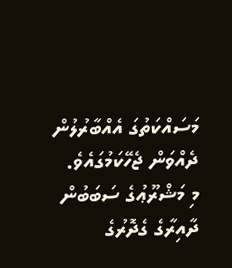މަސައްކަތުގަ އެއްބާރުލުން ދެއްވަން ޖެހޭކަމުގައެވެ.
މި މަޝްރޫޢުގެ ސަބަބުން ދާއިރާގެ ގެދޮރުގެ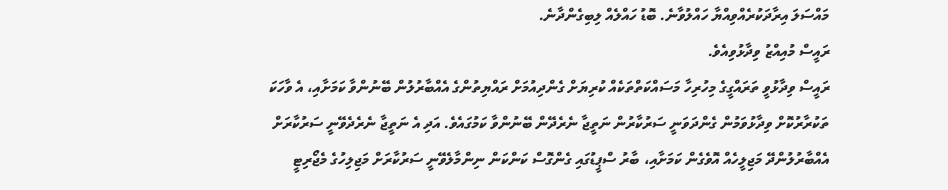މައްސަލަ އިރާދަކުރެއްވިއްޔާ ހައްލުވާނެ. ބޮޑު ހައްލެއް ލިބިގެންދާނެ.
ރައީސް މުއިއްޒު ވިދާޅުވިއެވެ.
ރައީސް ވިދާޅުވީ ތަރައްގީގެ މިހުރިހާ މަސައްކަތްތަކެއް ކުރިޔަށް ގެންދިއުމަށް ރައްޔިތުންގެ އެއްބާރުލުން ބޭނުންވާ ކަމަށާއި، އެ ވާހަކަ ތަކުރާރުކޮށް ވިދާޅުވަމުން ގެންދަވަނީ ސަރުކާރުން ނަތީޖާ ނެރެދޭން ބޭނުންވާ ކަމުގައެވެ. އަދި އެ ނަތީޖާ ނެރެދެވޭނީ ސަރުކާރަށް އެއްބާރުލުންދޭ މަޖިލީހެއް އޮވެގެން ކަމަށާއި، ބާރު ސްޕީޑުގައި ގެންގޮސް ކަންކަން ނިންމާލެވޭނީ ސަރުކާރަށް މަޖިލިހުގެ މެޖޯރިޓީ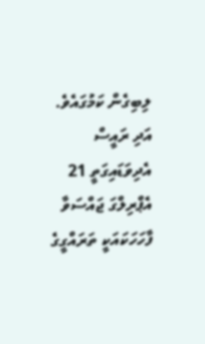ލިބިގެން ކަމުގައެވެ.
އަދި ރައީސް އެދިވަޑައިގަތީ 21 އެޕްރިލްގަ ޖައްސަވާ ފާހަހަކައަކީ ތަރައްގީގެ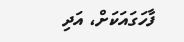ފާހަގައަކަށް، އަދި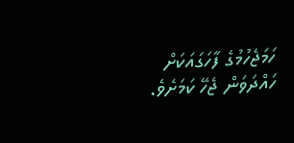ހަމަޖެހުމުގެ ފާހަގައަކަށް ހައްދަވަން ޖެހޭ ކަމަށެވެ.